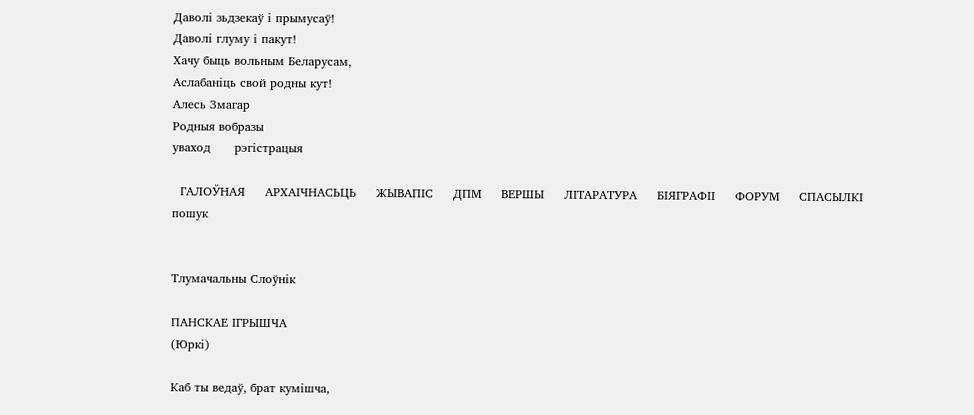Даволі зьдзекаў і прымусаў!
Даволі глуму і пакут!
Хачу быць вольным Беларусам‚
Аслабаніць свой родны кут!
Алесь Змагар
Родныя вобразы
уваход      рэгiстрацыя

  ГАЛОЎНАЯ     АРХАІЧНАСЬЦЬ     ЖЫВАПІС     ДПМ     ВЕРШЫ     ЛІТАРАТУРА     БІЯГРАФІІ     ФОРУМ     СПАСЫЛКІ
пошук


Тлумачальны Слоўнік

ПАНСКАЕ ІГРЫШЧА
(Юркі)

Каб ты ведаў, брат кумішча,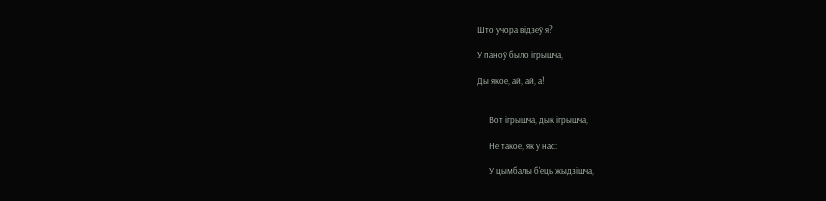Што учора відзеў я?

У паноў было ігрышча,

Ды якое, ай, ай, а!


      Вот ігрышча, дык ігрышча,

      Не такое, як у нас:

      У цымбалы б'ець жыдзішча,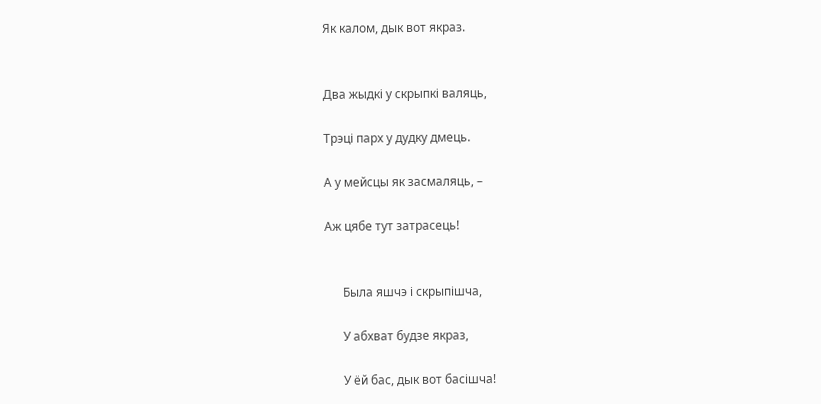Як калом, дык вот якраз.


Два жыдкі у скрыпкі валяць,

Трэці парх у дудку дмець.

А у мейсцы як засмаляць, –

Аж цябе тут затрасець!


      Была яшчэ і скрыпішча,

      У абхват будзе якраз,

      У ёй бас, дык вот басішча!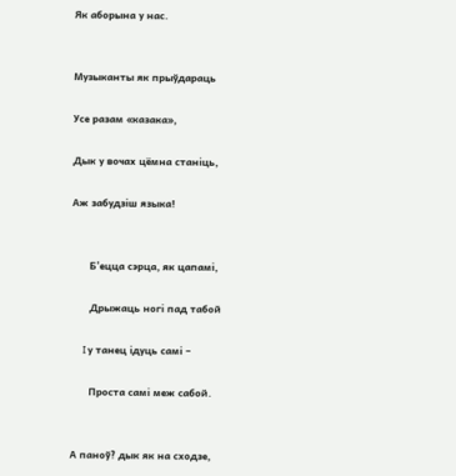Як аборына у нас.


Музыканты як прыўдараць

Усе разам «казака»,

Дык у вочах цёмна станіць,

Аж забудзіш языка!


      Б'ецца сэрца, як цапамі,

      Дрыжаць ногі пад табой

      I у танец ідуць самі –

      Проста самі меж сабой.


А паноў? дык як на сходзе,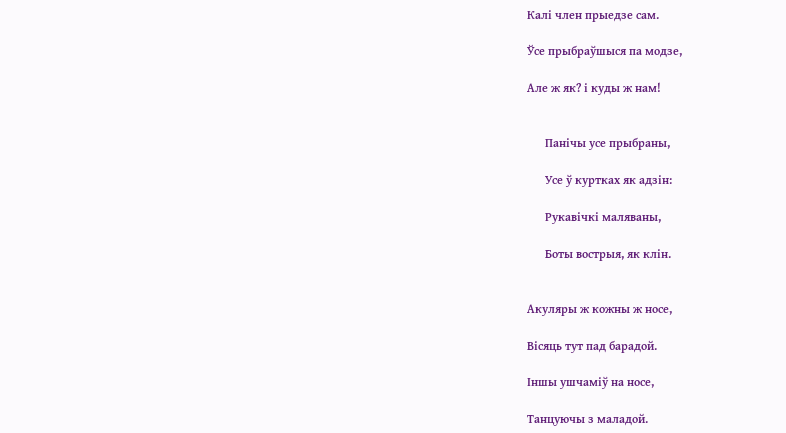Калі член прыедзе сам.

Ўсе прыбраўшыся па модзе,

Але ж як? і куды ж нам!


      Панічы усе прыбраны,

      Усе ў куртках як адзін:

      Рукавічкі маляваны,

      Боты вострыя, як клін.


Акуляры ж кожны ж носе,

Вісяць тут пад барадой.

Іншы ушчаміў на носе,

Танцуючы з маладой.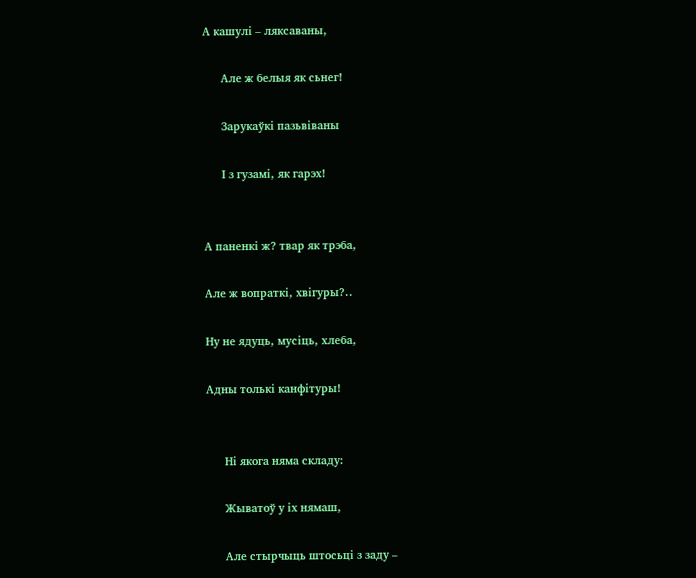А кашулі – ляксаваны,

      Але ж белыя як сьнег!

      Зарукаўкі пазьвіваны

      І з гузамі, як гарэх!


А паненкі ж? твар як трэба,

Але ж вопраткі, хвігуры?..

Ну не ядуць, мусіць, хлеба,

Адны толькі канфітуры!


      Ні якога няма складу:

      Жыватоў у іх нямаш,

      Але стырчыць штосьці з заду –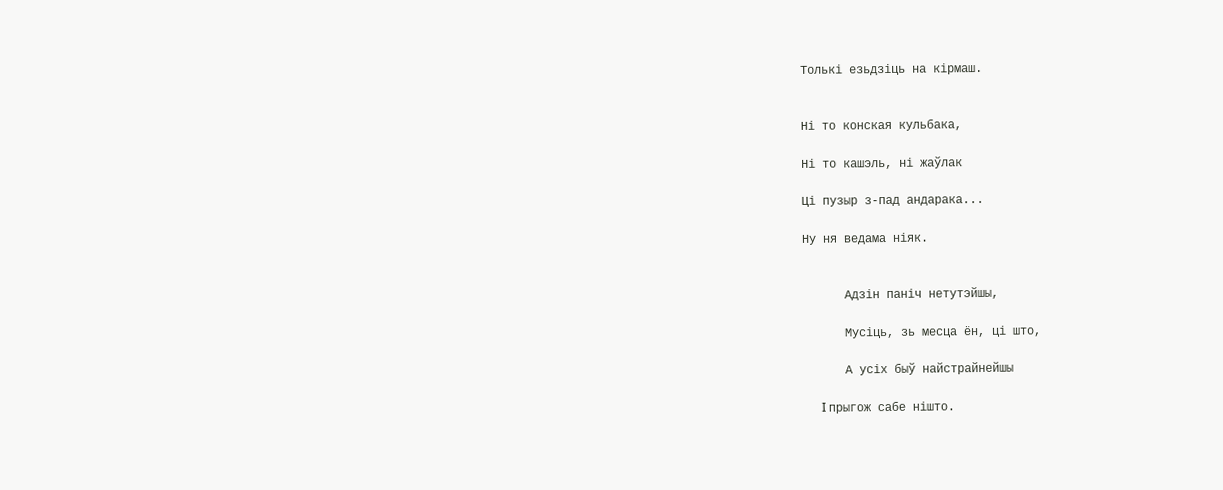Толькі езьдзіць на кірмаш.


Ні то конская кульбака,

Ні то кашэль, ні жаўлак

Ці пузыр з-пад андарака...

Ну ня ведама ніяк.


      Адзін паніч нетутэйшы,

      Мусіць, зь месца ён, ці што,

      А усіх быў найстрайнейшы

      I прыгож сабе нішто.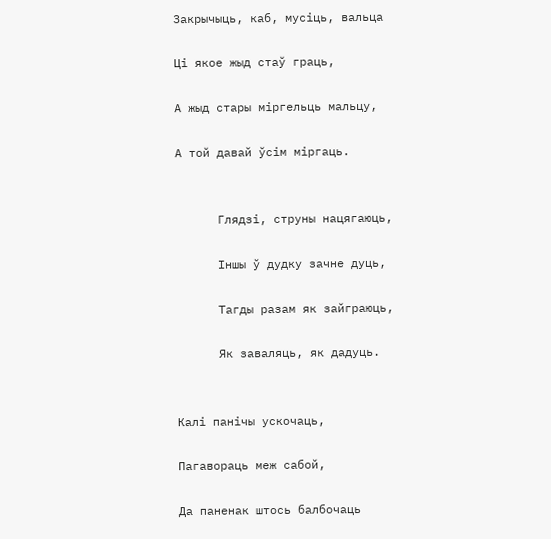Закрычыць, каб, мусіць, вальца

Ці якое жыд стаў граць,

А жыд стары міргельць мальцу,

А той давай ўсім міргаць.


      Глядзі, струны нацягаюць,

      Іншы ў дудку зачне дуць,

      Тагды разам як зайграюць,

      Як заваляць, як дадуць.


Калі панічы ускочаць,

Пагавораць меж сабой,

Да паненак штось балбочаць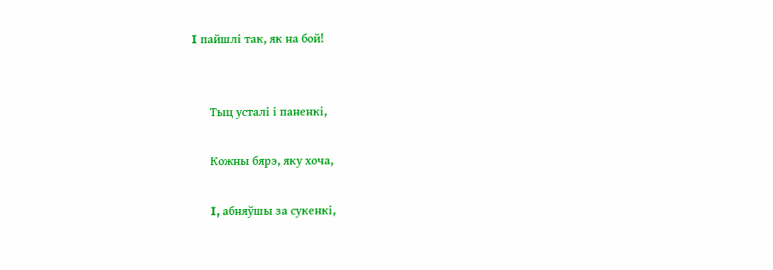I пайшлі так, як на бой!


      Тыц усталі і паненкі,

      Кожны бярэ, яку хоча,

      I, абняўшы за сукенкі,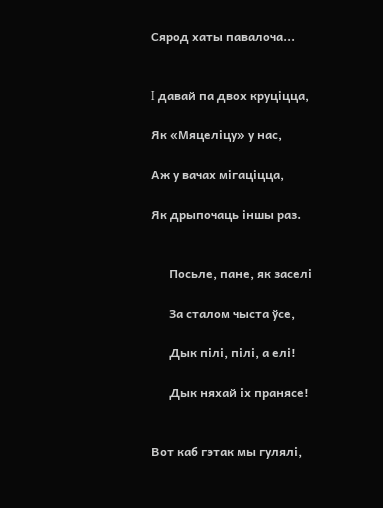Сярод хаты павалоча...


I давай па двох круціцца,

Як «Мяцеліцу» у нас,

Аж у вачах мігаціцца,

Як дрыпочаць іншы раз.


      Посьле, пане, як заселі

      За сталом чыста ўсе,

      Дык пілі, пілі, а елі!

      Дык няхай іх пранясе!


Вот каб гэтак мы гулялі,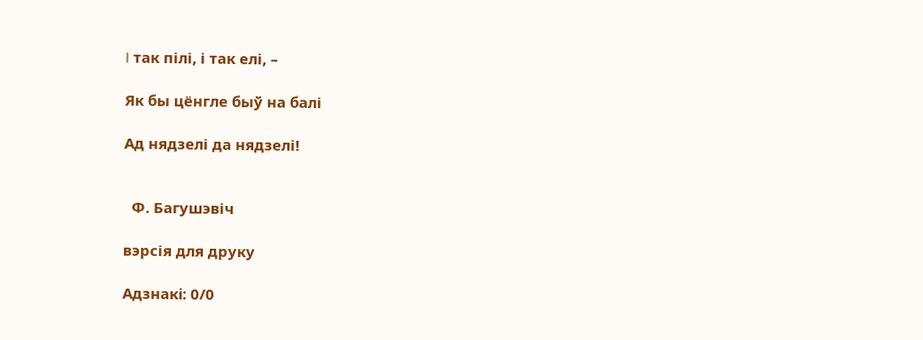I так пілі, і так елі, –

Як бы цёнгле быў на балі

Ад нядзелі да нядзелі!


  Ф. Багушэвіч

вэрсія для друку

Адзнакi: 0/0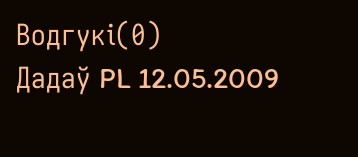Водгукі(0)
Дадаў PL 12.05.2009